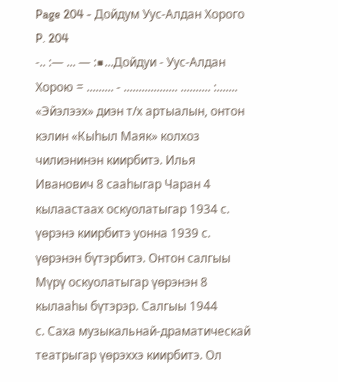Page 204 - Дойдум Уус-Алдан Хорого
P. 204
-.. :— ... — :■...Дойдуи - Уус-Алдан Хорою = ......... - .................. .......... :.......
«Эйэлээх» диэн т/х артыалын, онтон кэлин «Кыһыл Маяк» колхоз чилиэнинэн киирбитэ. Илья
Иванович 8 сааһыгар Чаран 4 кылаастаах оскуолатыгар 1934 с. үөрэнэ киирбитэ уонна 1939 с.
үөрэнэн бүтэрбитэ. Онтон салгыы Мүрү оскуолатыгар үөрэнэн 8 кылааһы бүтэрэр. Салгыы 1944
с. Саха музыкальнай-драматическай театрыгар үөрэххэ киирбитэ. Ол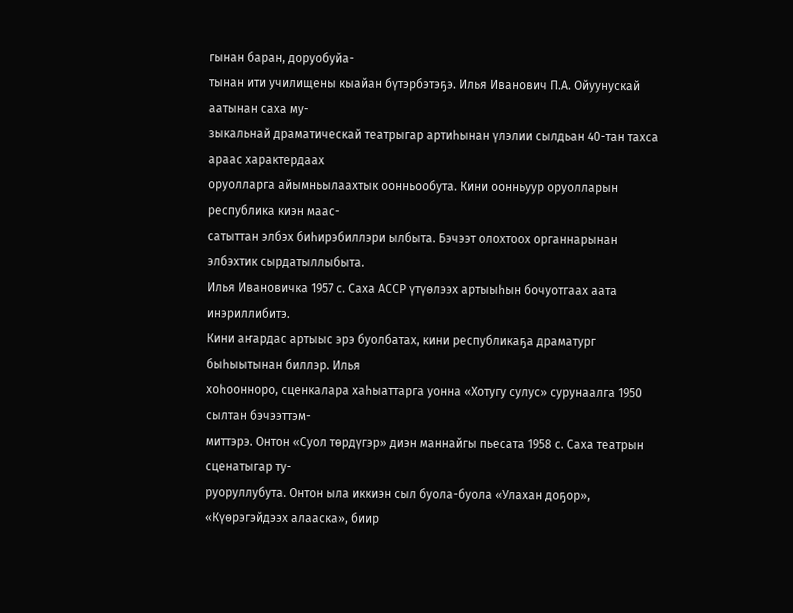гынан баран, доруобуйа-
тынан ити училищены кыайан бүтэрбэтэҕэ. Илья Иванович П.А. Ойуунускай аатынан саха му-
зыкальнай драматическай театрыгар артиһынан үлэлии сылдьан 40-тан тахса араас характердаах
оруолларга айымньылаахтык оонньообута. Кини оонньуур оруолларын республика киэн маас-
сатыттан элбэх биһирэбиллэри ылбыта. Бэчээт олохтоох органнарынан элбэхтик сырдатыллыбыта.
Илья Ивановичка 1957 с. Саха АССР үтүөлээх артыыһын бочуотгаах аата инэриллибитэ.
Кини аҥардас артыыс эрэ буолбатах, кини республикаҕа драматург быһыытынан биллэр. Илья
хоһоонноро, сценкалара хаһыаттарга уонна «Хотугу сулус» сурунаалга 1950 сылтан бэчээттэм-
миттэрэ. Онтон «Суол төрдүгэр» диэн маннайгы пьесата 1958 с. Саха театрын сценатыгар ту-
руоруллубута. Онтон ыла иккиэн сыл буола-буола «Улахан доҕор», «Күөрэгэйдээх алааска», биир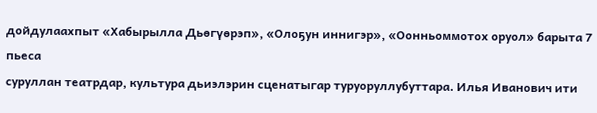дойдулаахпыт «Хабырылла Дьөгүөрэп», «Олоҕун иннигэр», «Оонньоммотох оруол» барыта 7 пьеса
суруллан театрдар, культура дьиэлэрин сценатыгар туруоруллубуттара. Илья Иванович ити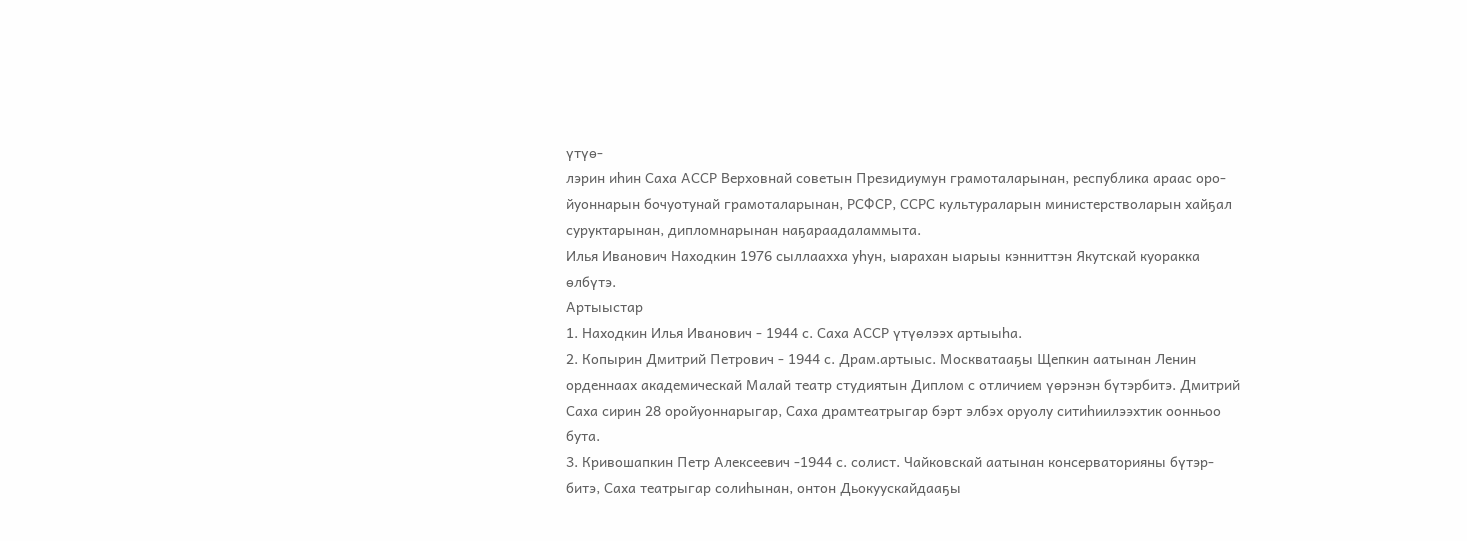үтүө-
лэрин иһин Саха АССР Верховнай советын Президиумун грамоталарынан, республика араас оро-
йуоннарын бочуотунай грамоталарынан, РСФСР, ССРС культураларын министерстволарын хайҕал
суруктарынан, дипломнарынан наҕараадаламмыта.
Илья Иванович Находкин 1976 сыллаахха уһун, ыарахан ыарыы кэнниттэн Якутскай куоракка
өлбүтэ.
Артыыстар
1. Находкин Илья Иванович - 1944 с. Саха АССР үтүөлээх артыыһа.
2. Копырин Дмитрий Петрович - 1944 с. Драм.артыыс. Москватааҕы Щепкин аатынан Ленин
орденнаах академическай Малай театр студиятын Диплом с отличием үөрэнэн бүтэрбитэ. Дмитрий
Саха сирин 28 оройуоннарыгар, Саха драмтеатрыгар бэрт элбэх оруолу ситиһиилээхтик оонньоо
бута.
3. Кривошапкин Петр Алексеевич -1944 с. солист. Чайковскай аатынан консерваторияны бүтэр-
битэ, Саха театрыгар солиһынан, онтон Дьокуускайдааҕы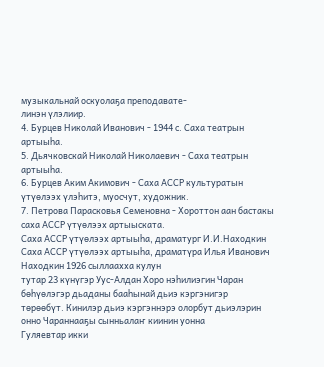музыкальнай оскуолаҕа преподавате-
линэн үлэлиир.
4. Бурцев Николай Иванович - 1944 с. Саха театрын артыыһа.
5. Дьячковскай Николай Николаевич - Саха театрын артыыһа.
6. Бурцев Аким Акимович - Саха АССР культуратын үтүөлээх үлэһитэ, муосчут, художник.
7. Петрова Парасковья Семеновна - Хороттон аан бастакы саха АССР үтүөлээх артыыската.
Саха АССР үтүөлээх артыыһа, драматург И.И.Находкин
Саха АССР үтүөлээх артыыһа, драматүра Илья Иванович Находкин 1926 сыллаахха кулун
тутар 23 күнүгэр Уус-Алдан Хоро нэһилиэгин Чаран бөһүөлэгэр дьаданы бааһынай дьиэ кэргэнигэр
төрөөбүт. Кинилэр дьиэ кэргэннэрэ олорбут дьиэлэрин онно Чараннааҕы сынньалаҥ киинин уонна
Гуляевтар икки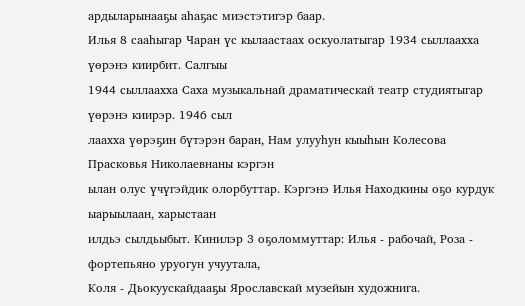ардыларынааҕы аһаҕас миэстэтигэр баар.
Илья 8 сааһыгар Чаран үс кылаастаах оскуолатыгар 1934 сыллаахха үөрэнэ киирбит. Салгыы
1944 сыллаахха Саха музыкальнай драматическай театр студиятыгар үөрэнэ киирэр. 1946 сыл
лаахха үөрэҕин бүтэрэн баран, Нам улууһун кыыһын Колесова Прасковья Николаевнаны кэргэн
ылан олус үчүгэйдик олорбуттар. Кэргэнэ Илья Находкины оҕо курдук ыарыылаан, харыстаан
илдьэ сылдьыбыт. Кинилэр 3 оҕоломмуттар: Илья - рабочай, Роза - фортепьяно уруогун учуутала,
Коля - Дьокуускайдааҕы Ярославскай музейын художнига.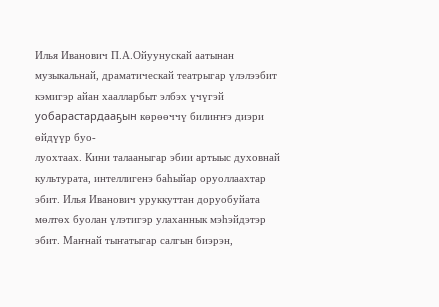Илья Иванович П.А.Ойуунускай аатынан музыкальнай, драматическай театрыгар үлэлээбит
кэмигэр айан хаалларбыт элбэх үчүгэй уобарастардааҕын көрөөччү билиҥҥэ диэри өйдүүр буо-
луохтаах. Кини талааныгар эбии артыыс духовнай культурата, интеллигенэ баһыйар оруоллаахтар
эбит. Илья Иванович уруккуттан доруобуйата мөлтөх буолан үлэтигэр улаханнык мэһэйдэтэр
эбит. Маҥнай тыҥатыгар салгын биэрэн,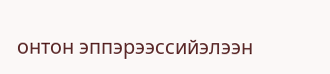онтон эппэрээссийэлээн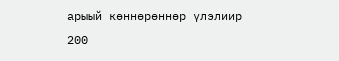арыый көннөрөннөр үлэлиир
200